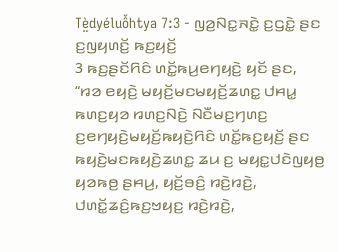Tè̤dyéluô̌htya 7:3 - ꤜꤤ꤬ꤡꤢ꤭ꤏꤢꤧ꤭ ꤢ꤬ꤞꤢꤧ꤭ ꤔꤢ ꤢ꤬ꤜꤟꤛꤢꤩ꤬ ꤒꤢ꤬ꤟꤢꤩ꤬
3 ꤒꤢ꤬ꤔꤢꤩꤖꤢꤨ ꤛꤢꤩ꤭ꤒꤣ꤬ꤕꤚꤟꤢꤧ꤬ ꤟꤢꤩ ꤔꤢ, “ꤙꤤ ꤕꤟꤢꤧ꤬ ꤗꤟꤢꤩ꤬ꤗꤢꤗꤟꤢꤩ꤬ꤘꤛꤢ꤭ ꤓꤌꤣ꤭ ꤒꤛꤢ꤬ꤟꤤ ꤙꤛꤢ꤬ꤡꤢꤧ꤬ ꤡꤢꤪꤗꤢ꤬ꤚꤛꤢ꤬ ꤢ꤬ꤕꤚꤟꤢꤧ꤬ꤗꤟꤢꤩ꤬ꤒꤟꤢꤧ꤬ꤖꤢꤨ ꤛꤢꤩ꤭ꤒꤢ꤬ꤟꤢꤩ꤬ ꤔꤢ ꤒꤟꤢꤧ꤬ꤗꤢꤒꤟꤢꤧ꤬ꤘꤛꤢ꤭ ꤘꤣ ꤢ꤬ ꤗꤟꤢ꤭ꤓꤢꤧꤜꤟꤥ꤬ ꤟꤤꤒꤥ꤬ ꤔꤌꤣ꤬, ꤟꤢꤩ꤬ꤋꤢꤨ꤬ ꤙꤢꤧ꤬ꤙꤢꤧ꤬, ꤓꤛꤢꤩ꤭ꤘꤢꤨ꤬ꤒꤢ꤬ꤠꤟꤢ꤬ ꤙꤢꤧ꤬ꤙꤢꤧ꤬,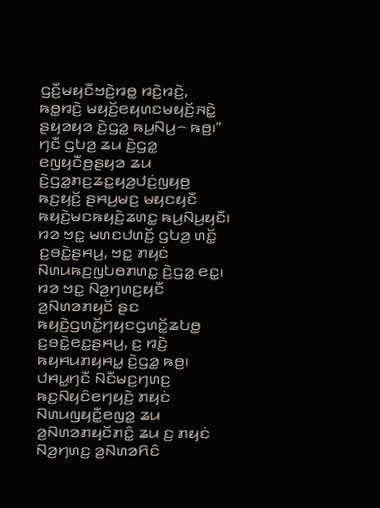ꤞꤢꤪ꤬ꤗꤟꤢꤪꤠꤢꤧ꤬ꤙꤥ꤭ ꤙꤢꤧ꤬ꤙꤢꤧ꤬, ꤒꤥ꤭ꤙꤢꤧ꤬ ꤗꤟꤢꤩ꤬ꤕꤟꤛꤢꤗꤟꤢꤩ꤬ꤏꤢꤧ꤭ ꤔꤟꤤꤟꤤ ꤢꤧ꤬ꤞꤤ꤭ ꤒꤣ꤬ꤡꤣ꤬꤮ ꤒꤥ꤬꤯”
ꤚꤢꤪ ꤞꤝꤤ꤬ ꤘꤣ ꤢꤧ꤬ꤞꤤ꤭ ꤕꤜꤟꤢꤪꤥ꤬ꤔꤟꤤ ꤘꤣ ꤢꤧ꤬ꤞꤤ꤭ꤊꤢ꤬ꤘꤢ꤭ꤟꤤ꤬ꤓꤢꤦ꤬ꤜꤟꤥ꤬ ꤒꤢ꤬ꤟꤢꤩ꤬ ꤔꤌꤣ꤬ꤗꤢ꤬ ꤗꤟꤢꤟꤢꤪ ꤒꤟꤢꤧ꤬ꤗꤢꤒꤟꤢꤧ꤬ꤘꤛꤢ꤭ ꤒꤣ꤬ꤡꤣ꤬ꤟꤢꤪ꤯ ꤙꤤ ꤠꤢ꤭ ꤗꤛꤢꤓꤛꤢꤩ꤬ ꤞꤝꤤ꤬ ꤛꤢꤩ꤭ ꤢ꤬ꤋꤢꤧ꤭ꤔꤌꤣ꤬, ꤠꤢ꤭ ꤊꤟꤢꤦ ꤡꤛꤣꤒꤢ꤬ꤜꤝꤥꤊꤛꤢ꤭ ꤢꤧ꤬ꤞꤤ꤭ ꤕꤢ꤭꤯ ꤙꤤ ꤠꤢ꤭ ꤡꤤ꤬ꤚꤛꤢ꤬ꤟꤢꤪ ꤤ꤬ꤡꤛꤤꤊꤟꤢꤩ ꤔꤢ ꤒꤟꤢꤧ꤬ꤞꤛꤢꤩ꤭ꤚꤟꤢꤞꤛꤢꤩ꤭ꤘꤝꤥ꤭ ꤢ꤬ꤋꤢꤧ꤭ꤕꤢ꤭ꤔꤌꤣ꤬, ꤢ꤬ ꤙꤢꤧ꤬ ꤒꤟꤌꤣꤊꤟꤌꤣ꤭ ꤢꤧ꤬ꤞꤤ꤭ ꤒꤥ꤬꤯
ꤓꤌꤣ꤭ꤚꤢꤪ ꤡꤢꤪꤗꤢ꤬ꤚꤛꤢ꤬ ꤒꤢ꤬ꤡꤟꤢꤨꤕꤚꤟꤢꤧ꤬ ꤊꤟꤢꤦ ꤡꤛꤣꤜꤟꤢꤪ꤭ꤕꤜꤤ꤭ ꤘꤣ ꤤ꤬ꤡꤛꤤꤊꤟꤢꤩꤊꤢꤨ꤭ ꤘꤣ ꤢ꤬ ꤊꤟꤢꤦ ꤡꤤ꤬ꤚꤛꤢ꤬ ꤤ꤬ꤡꤛꤤꤖꤢꤨ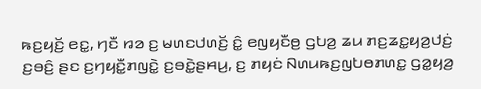ꤒꤢ꤬ꤟꤢꤩ꤬ ꤕꤢ꤭, ꤚꤢꤪ ꤙꤤ ꤢ꤬ ꤗꤛꤢꤓꤛꤢꤩ꤬ ꤢꤨ꤭ ꤕꤜꤟꤢꤪꤥ꤬ ꤞꤝꤤ꤬ ꤘꤣ ꤊꤢ꤬ꤘꤢ꤭ꤟꤤ꤬ꤓꤢꤦ꤬ ꤢ꤬ꤋꤢꤨ꤬ ꤔꤢ ꤢ꤬ꤚꤟꤢꤪ꤭ꤊꤜꤢꤧ꤭ ꤢ꤬ꤋꤢꤧ꤭ꤔꤌꤣ꤬, ꤢ꤬ ꤊꤟꤢꤦ ꤡꤛꤣꤒꤢ꤬ꤜꤝꤥꤊꤛꤢ꤭ ꤞꤤ꤭ꤟꤤ꤬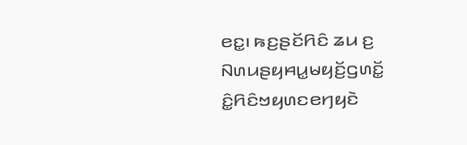ꤕꤢ꤭꤯ ꤒꤢ꤬ꤔꤢꤩꤖꤢꤨ ꤘꤣ ꤢ꤬ ꤡꤛꤣꤔꤟꤌꤣ꤭ꤗꤟꤢꤩ꤬ꤞꤛꤢꤩ꤭ ꤢꤨ꤭ꤖꤢꤨꤠꤟꤛꤢꤕꤚꤟꤢꤧ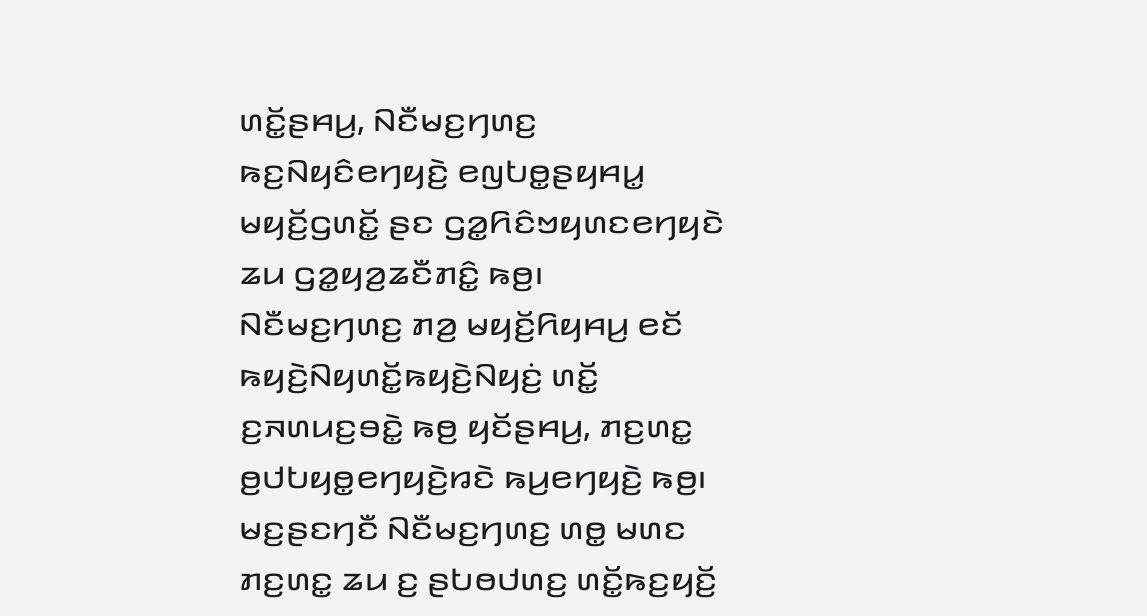ꤛꤢꤩ꤭ꤔꤌꤣ꤬, ꤡꤢꤪꤗꤢ꤬ꤚꤛꤢ꤬ ꤒꤢ꤬ꤡꤟꤢꤨꤕꤚꤟꤢꤧ꤬ ꤕꤜꤝꤥ꤭ꤔꤟꤌꤣ꤭ ꤗꤟꤢꤩ꤬ꤞꤛꤢꤩ꤭ ꤔꤢ ꤞꤤ꤭ꤖꤢꤨꤠꤟꤛꤢꤕꤚꤟꤢꤧ ꤘꤣ ꤞꤤ꤭ꤟꤤ꤬ꤘꤢꤪꤊꤢꤨ꤭ ꤒꤥ꤬꤯
ꤡꤢꤪꤗꤢ꤬ꤚꤛꤢ꤬ ꤊꤤ꤬ ꤗꤟꤢꤩ꤬ꤖꤟꤌꤣ꤬ ꤕꤢꤩ ꤒꤟꤢꤧ꤬ꤡꤟꤛꤢꤩ꤭ꤒꤟꤢꤧ꤬ꤡꤟꤢꤦ꤬ ꤛꤢꤩ꤭ ꤢ꤬ꤏꤛꤣꤢ꤬ꤋꤢꤧ꤭ ꤒꤥ꤬ ꤟꤢꤩꤔꤌꤣ꤬, ꤊꤢ꤬ꤛꤢ꤭ ꤥ꤬ꤓꤝꤟꤥ꤭ꤕꤚꤟꤢꤧ꤬ꤙꤢꤧ ꤒꤣ꤬ꤕꤚꤟꤢꤧ꤬ ꤒꤥ꤬꤯ ꤗꤢ꤬ꤔꤢꤚꤢꤪ ꤡꤢꤪꤗꤢ꤬ꤚꤛꤢ꤬ ꤛꤥ꤭ ꤗꤛꤢ ꤊꤢ꤬ꤛꤢ꤭ ꤘꤣ ꤢ꤬ ꤔꤝꤥꤓꤛꤢ꤬ ꤛꤢꤩ꤭ꤒꤢ꤬ꤟꤢꤩ꤬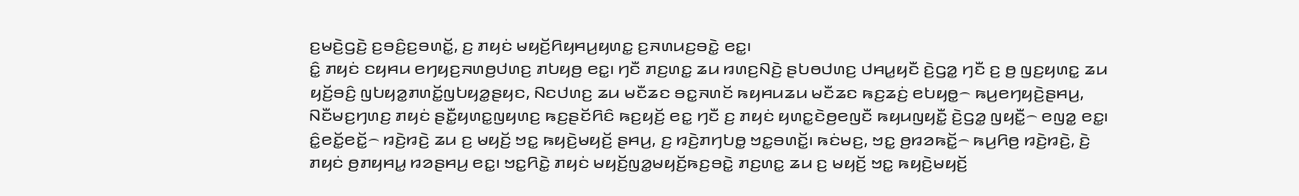ꤢ꤬ꤗꤢꤧ꤬ꤞꤢꤧ꤬ ꤢ꤬ꤋꤢꤨ꤬ꤢ꤬ꤋꤛꤢꤩ꤭, ꤢ꤬ ꤊꤟꤢꤦ ꤗꤟꤢꤩ꤬ꤖꤟꤌꤣ꤬ꤟꤛꤢ꤭ ꤢ꤬ꤏꤛꤣꤢ꤬ꤋꤢꤧ꤭ ꤕꤢ꤭꤯
ꤢꤨ꤭ ꤊꤟꤢꤦ ꤢꤟꤌꤣ ꤕꤚꤟꤢ꤬ꤏꤛꤥ꤬ꤓꤛꤢ꤬ ꤊꤝꤟꤥ꤬ ꤕꤢ꤭꤯ ꤚꤢꤪ ꤊꤢ꤬ꤛꤢ꤭ ꤘꤣ ꤙꤛꤢ꤬ꤡꤢꤧ꤬ ꤔꤝꤥꤓꤛꤢ꤬ ꤓꤌꤣ꤭ꤟꤢꤪ ꤢꤧ꤬ꤞꤤ꤭ ꤚꤢꤪ ꤢ꤬ ꤥ꤬ ꤜꤢ꤬ꤟꤛꤢ꤭ ꤘꤣ ꤟꤢꤩ꤬ꤋꤢꤨ꤬ ꤜꤝꤟꤤ꤭ꤊꤛꤢꤩ꤭ꤜꤝꤟꤤ꤭ꤔꤟꤢ, ꤡꤢꤓꤛꤢ꤬ ꤘꤣ ꤗꤢꤪꤘꤢ ꤋꤢ꤭ꤏꤛꤢꤩ ꤒꤟꤌꤣꤘꤣ ꤗꤢꤪꤘꤢ ꤒꤢ꤬ꤘꤢꤦ꤬ ꤕꤝꤟꤥ꤭꤮ ꤒꤣ꤬ꤕꤚꤟꤢꤧ꤬ꤔꤌꤣ꤬, ꤡꤢꤪꤗꤢ꤬ꤚꤛꤢ꤬ ꤊꤟꤢꤦ ꤔꤢꤪ꤭ꤟꤛꤢ꤭ꤜꤟꤛꤢ꤬ ꤒꤢ꤬ꤔꤢꤩꤖꤢꤨ ꤒꤢ꤬ꤟꤢꤩ꤬ ꤕꤢ꤭ ꤚꤢꤪ ꤢ꤬ ꤊꤟꤢꤦ ꤟꤛꤢ꤭ꤢꤧꤥ꤬ꤕꤜꤢꤪ ꤒꤟꤣꤜꤟꤢꤪ꤭ ꤢꤧ꤬ꤞꤤ꤭ ꤜꤟꤢꤪ꤭꤮ ꤕꤜꤤ꤭ ꤕꤢ꤭꤯
ꤢꤨ꤭ꤕꤢꤩ꤭ꤕꤢꤩ꤭꤮ ꤙꤢꤧ꤬ꤙꤢꤧ꤬ ꤘꤣ ꤢ꤬ ꤗꤟꤢꤩ꤬ ꤠꤢ꤭ ꤒꤟꤢꤧ꤬ꤗꤟꤢꤩ꤬ ꤔꤌꤣ꤬, ꤢ꤬ ꤙꤢꤧ꤬ꤊꤚꤝꤥ꤭ ꤠꤢ꤭ꤋꤛꤢꤩ꤭꤯ ꤒꤢꤦꤗꤢ꤬, ꤠꤢ꤭ ꤥ꤬ꤙꤤꤒꤢꤩ꤭꤮ ꤒꤣ꤬ꤖꤥ꤬ ꤙꤢꤧ꤬ꤙꤢꤧ꤬, ꤢꤧ꤬ ꤊꤟꤢꤦ ꤥ꤬ꤊꤟꤌꤣ꤭ ꤙꤤꤔꤌꤣ꤬ ꤕꤢ꤭꤯ ꤠꤢ꤭ꤖꤢꤧ꤭ ꤊꤟꤢꤦ ꤗꤟꤢꤩ꤬ꤜꤤ꤭ꤗꤟꤢꤩ꤬ꤒꤢ꤬ꤋꤢꤧ꤭ ꤊꤢ꤬ꤛꤢ꤭ ꤘꤣ ꤢ꤬ ꤗꤟꤢꤩ꤬ ꤠꤢ꤭ ꤒꤟꤢꤧ꤬ꤗꤟꤢꤩ꤬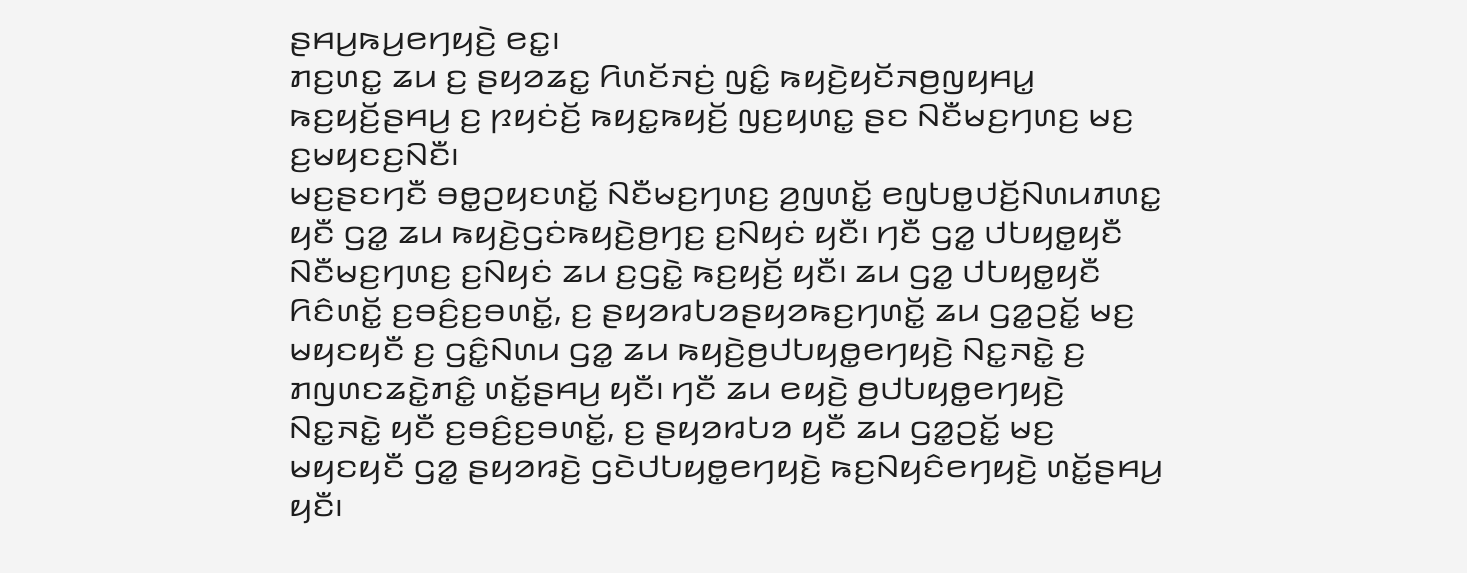ꤔꤌꤣ꤬ꤒꤣ꤬ꤕꤚꤟꤢꤧ꤬ ꤕꤢ꤭꤯
ꤊꤢ꤬ꤛꤢ꤭ ꤘꤣ ꤢ꤬ ꤔꤟꤤꤘꤢ꤭ ꤖꤛꤢꤩꤏꤢꤦ꤬ ꤜꤢꤨ꤭ ꤒꤟꤢꤧ꤬ꤟꤢꤩꤏꤥ꤬ꤜꤟꤌꤣ꤭ ꤒꤢ꤬ꤟꤢꤩ꤬ꤔꤌꤣ꤬ ꤢ꤬ ꤐꤟꤢꤦꤢꤩ꤬ ꤒꤟꤢ꤭ꤒꤟꤢꤩ꤬ ꤜꤢ꤬ꤟꤛꤢ꤭ ꤔꤢ ꤡꤢꤪꤗꤢ꤬ꤚꤛꤢ꤬ ꤗꤢ꤬ ꤢ꤬ꤗꤟꤢꤢ꤬ꤡꤢꤪ꤯
ꤗꤢ꤬ꤔꤢꤚꤢꤪ ꤋꤥ꤭ꤑꤟꤢꤛꤢꤩ꤭ ꤡꤢꤪꤗꤢ꤬ꤚꤛꤢ꤬ ꤤ꤬ꤜꤛꤢꤩ꤭ ꤕꤜꤝꤥ꤭ꤓꤢꤩ꤬ꤡꤛꤣꤊꤛꤢ꤭ ꤟꤢꤪ ꤞꤤ꤭ ꤘꤣ ꤒꤟꤢꤧ꤬ꤞꤢꤦꤒꤟꤢꤧ꤬ꤥ꤬ꤚꤢ꤬ ꤢ꤬ꤡꤟꤢꤦ ꤟꤢꤪ꤯ ꤚꤢꤪ ꤞꤤ꤭ ꤓꤝꤟꤥ꤭ꤟꤢꤪ ꤡꤢꤪꤗꤢ꤬ꤚꤛꤢ꤬ ꤢ꤬ꤡꤟꤢꤦ ꤘꤣ ꤢ꤬ꤞꤢꤧ꤭ ꤒꤢ꤬ꤟꤢꤩ꤬ ꤟꤢꤪ꤯ ꤘꤣ ꤞꤤ꤭ ꤓꤝꤟꤥ꤭ꤟꤢꤪ ꤖꤢꤨꤛꤢꤩ꤭ ꤢ꤬ꤋꤢꤨ꤬ꤢ꤬ꤋꤛꤢꤩ꤭, ꤢ꤬ ꤔꤟꤤꤙꤝꤤꤔꤟꤤꤒꤢ꤬ꤚꤛꤢꤩ꤭ ꤘꤣ ꤞꤤ꤭ꤑꤢꤩ꤭ ꤗꤢ꤬ ꤗꤟꤢꤟꤢꤪ ꤢ꤬ ꤞꤢꤨ꤭ꤡꤛꤣ ꤞꤤ꤭ ꤘꤣ ꤒꤟꤢꤧ꤬ꤥ꤬ꤓꤝꤟꤥ꤭ꤕꤚꤟꤢꤧ꤬ ꤡꤢ꤭ꤏꤢꤧ꤭ ꤢ꤬ ꤊꤜꤛꤢꤘꤢꤧ꤭ꤊꤢꤨ꤭ ꤛꤢꤩ꤭ꤔꤌꤣ꤬ ꤟꤢꤪ꤯ ꤚꤢꤪ ꤘꤣ ꤕꤟꤢꤧ꤬ ꤥ꤬ꤓꤝꤟꤥ꤭ꤕꤚꤟꤢꤧ꤬ ꤡꤢ꤭ꤏꤢꤧ꤭ ꤟꤢꤪ ꤢ꤬ꤋꤢꤨ꤬ꤢ꤬ꤋꤛꤢꤩ꤭, ꤢ꤬ ꤔꤟꤤꤙꤝꤤ ꤟꤢꤪ ꤘꤣ ꤞꤤ꤭ꤑꤢꤩ꤭ ꤗꤢ꤬ ꤗꤟꤢꤟꤢꤪ ꤞꤤ꤭ ꤔꤟꤤꤙꤢꤧ꤬ ꤞꤢꤧꤓꤝꤟꤥ꤭ꤕꤚꤟꤢꤧ꤬ ꤒꤢ꤬ꤡꤟꤢꤨꤕꤚꤟꤢꤧ꤬ ꤛꤢꤩ꤭ꤔꤌꤣ꤬ ꤟꤢꤪ꤯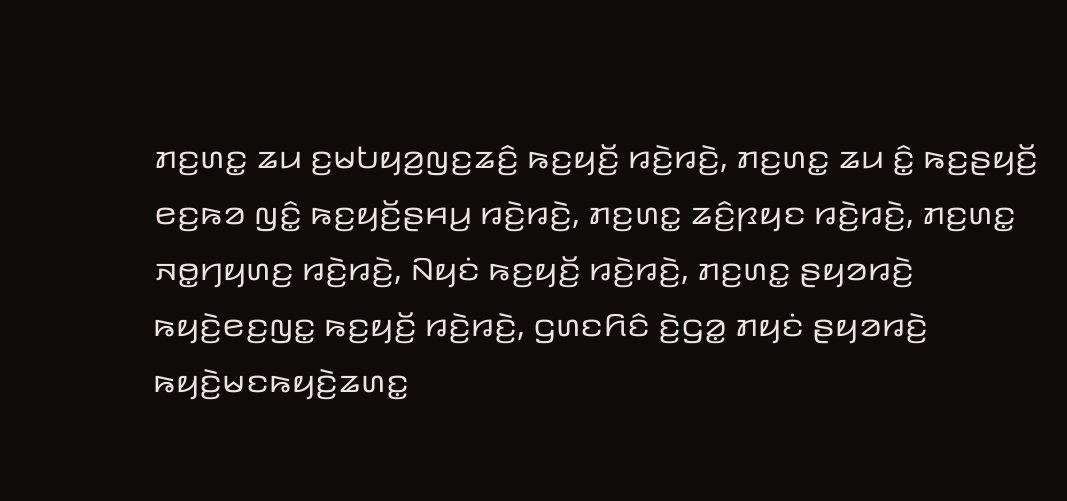ꤊꤢ꤬ꤛꤢ꤭ ꤘꤣ ꤢ꤬ꤗꤝꤟꤤ꤬ꤜꤢ꤬ꤘꤢꤨ꤬ ꤒꤢ꤬ꤟꤢꤩ꤬ ꤙꤢꤧ꤬ꤙꤢꤧ꤬, ꤊꤢ꤬ꤛꤢ꤭ ꤘꤣ ꤢꤨ꤭ ꤒꤢ꤬ꤔꤟꤢꤩ꤬ ꤕꤢ꤬ꤒꤤ ꤜꤢꤨ꤭ ꤒꤢ꤬ꤟꤢꤩ꤬ꤔꤌꤣ꤬ ꤙꤢꤧ꤬ꤙꤢꤧ꤬, ꤊꤢ꤬ꤛꤢ꤭ ꤘꤢꤨ꤬ꤐꤟꤢ ꤙꤢꤧ꤬ꤙꤢꤧ꤬, ꤊꤢ꤬ꤛꤢ꤭ ꤏꤥ꤭ꤚꤟꤛꤢ꤬ ꤙꤢꤧ꤬ꤙꤢꤧ꤬, ꤡꤟꤢꤦ ꤒꤢ꤬ꤟꤢꤩ꤬ ꤙꤢꤧ꤬ꤙꤢꤧ꤬, ꤊꤢ꤬ꤛꤢ꤭ ꤔꤟꤤꤙꤢꤧ꤬ ꤒꤟꤢꤧ꤬ꤕꤢ꤬ꤜꤢ꤭ ꤒꤢ꤬ꤟꤢꤩ꤬ ꤙꤢꤧ꤬ꤙꤢꤧ꤬, ꤞꤛꤢꤖꤢꤨ ꤢꤧ꤬ꤞꤤ꤭ ꤊꤟꤢꤦ ꤔꤟꤤꤙꤢꤧ꤬ ꤒꤟꤢꤧ꤬ꤗꤢꤒꤟꤢꤧ꤬ꤘꤛꤢ꤭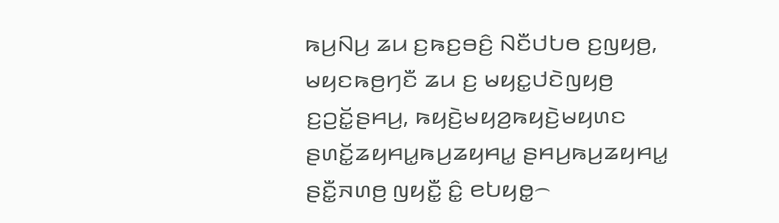ꤒꤣ꤬ꤡꤣ꤬ ꤘꤣ ꤢ꤬ꤒꤢ꤬ꤋꤢꤨ꤬ ꤡꤢꤪꤓꤝꤥ ꤢ꤬ꤜꤟꤥ꤬, ꤗꤟꤢꤒꤥ꤬ꤚꤢꤪ ꤘꤣ ꤢ꤬ ꤗꤟꤢ꤭ꤓꤢꤧꤜꤟꤥ꤬ ꤢ꤬ꤑꤢꤩ꤭ꤔꤌꤣ꤬, ꤒꤟꤢꤧ꤬ꤗꤟꤤ꤬ꤒꤟꤢꤧ꤬ꤗꤟꤛꤢ ꤔꤛꤢꤩ꤭ꤘꤟꤌꤣ꤭ꤒꤣ꤬ꤘꤟꤌꤣ꤭ ꤔꤌꤣ꤬ꤒꤣ꤬ꤘꤟꤌꤣ꤭ ꤔꤢꤪ꤭ꤏꤛꤥ꤬ ꤜꤟꤢꤪ꤭ ꤢꤨ꤭ ꤕꤝꤟꤥ꤭꤮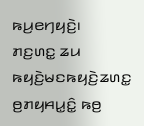ꤒꤣ꤬ꤕꤚꤟꤢꤧ꤬꤯
ꤊꤢ꤬ꤛꤢ꤭ ꤘꤣ ꤒꤟꤢꤧ꤬ꤗꤢꤒꤟꤢꤧ꤬ꤘꤛꤢ꤭ ꤥ꤬ꤊꤟꤌꤣ꤭ꤢꤨ꤭ ꤒꤥ꤬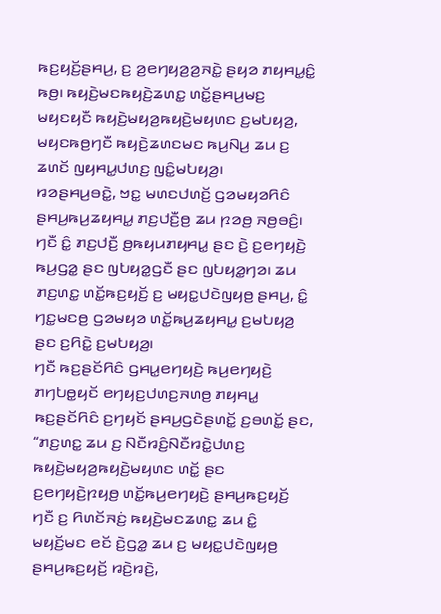ꤒꤢ꤬ꤟꤢꤩ꤬ꤔꤌꤣ꤬, ꤢ꤬ ꤤ꤬ꤕꤚꤟꤤ꤬ꤤ꤬ꤏꤢꤧ꤭ ꤔꤟꤤ ꤊꤟꤌꤣ꤭ꤢꤨ꤭ ꤒꤥ꤬꤯ ꤒꤟꤢꤧ꤬ꤗꤢꤒꤟꤢꤧ꤬ꤘꤛꤢ꤭ ꤛꤢꤩ꤭ꤔꤌꤣ꤬ꤗꤢ꤬ ꤗꤟꤢꤟꤢꤪ ꤒꤟꤢꤧ꤬ꤗꤟꤤ꤬ꤒꤟꤢꤧ꤬ꤗꤟꤛꤢ ꤢ꤬ꤗꤝꤟꤤ꤬, ꤗꤟꤢꤒꤥ꤬ꤚꤢꤪ ꤒꤟꤢꤧ꤬ꤘꤛꤢꤗꤢ ꤒꤣ꤬ꤡꤣ꤬ ꤘꤣ ꤢ꤬ ꤘꤛꤢꤩ ꤜꤟꤌꤣ꤭ꤓꤛꤢ꤬ ꤜꤢꤨ꤭ꤗꤝꤟꤤ꤬꤯
ꤙꤤꤔꤌꤣ꤬ꤋꤢꤧ꤭, ꤠꤢ꤭ ꤗꤛꤢꤓꤛꤢꤩ꤬ ꤞꤤꤗꤟꤤꤖꤢꤨ ꤔꤌꤣ꤬ꤒꤣ꤬ꤘꤟꤌꤣ꤭ ꤊꤢ꤬ꤓꤢꤪ꤬ꤥ꤬ ꤘꤣ ꤐꤤꤥ꤬ ꤏꤥ꤬ꤋꤢꤨ꤬꤯ ꤚꤢꤪ ꤢꤨ꤭ ꤊꤢ꤬ꤓꤢꤪ꤬ ꤥ꤬ꤒꤟꤣꤊꤟꤌꤣ꤭ ꤔꤢ ꤢꤧ꤬ ꤢ꤬ꤕꤚꤟꤢꤧ꤬ ꤒꤣ꤬ꤞꤤ꤭ ꤔꤢ ꤜꤝꤟꤤ꤭ꤞꤢꤪ ꤔꤢ ꤜꤝꤟꤤ꤭ꤚꤤ꤯ ꤘꤣ ꤊꤢ꤬ꤛꤢ꤭ ꤛꤢꤩ꤭ꤒꤢ꤬ꤟꤢꤩ꤬ ꤢ꤬ ꤗꤟꤢ꤭ꤓꤢꤧꤜꤟꤥ꤬ ꤔꤌꤣ꤬, ꤢꤨ꤭ ꤚꤢ꤭ꤗꤢꤥ꤬ ꤞꤤꤗꤟꤤ ꤛꤢꤩ꤭ꤒꤣ꤬ꤘꤟꤌꤣ꤭ ꤢ꤬ꤗꤝꤟꤤ꤬ ꤔꤢ ꤢ꤬ꤖꤢꤧ꤭ ꤢ꤬ꤗꤝꤟꤤ꤬꤯
ꤚꤢꤪ ꤒꤢ꤬ꤔꤢꤩꤖꤢꤨ ꤞꤌꤣ꤭ꤕꤚꤟꤢꤧ꤬ ꤒꤣ꤬ꤕꤚꤟꤢꤧ꤬ ꤊꤚꤝꤥ꤭ꤟꤢꤩ ꤕꤚꤟꤢ꤬ꤓꤛꤢ꤬ꤏꤛꤥ꤬ ꤊꤟꤌꤣ꤭ ꤒꤢ꤬ꤔꤢꤩꤖꤢꤨ ꤢ꤬ꤚꤟꤢꤩ ꤔꤌꤣ꤬ꤞꤢꤧꤔꤛꤢꤩ꤭ ꤢ꤬ꤋꤛꤢꤩ꤭ ꤔꤢ, “ꤊꤢ꤬ꤛꤢ꤭ ꤘꤣ ꤢ꤬ ꤡꤢꤪꤙꤢꤨ꤬ꤡꤢꤪꤙꤢꤧ꤭ꤓꤛꤢ꤬ ꤒꤟꤢꤧ꤬ꤗꤟꤤ꤬ꤒꤟꤢꤧ꤬ꤗꤟꤛꤢ ꤛꤢꤩ꤭ ꤔꤢ ꤢ꤬ꤕꤚꤟꤢꤧ꤬ꤐꤟꤥ꤬ ꤛꤢꤩ꤭ꤒꤣ꤬ꤕꤚꤟꤢꤧ꤬ ꤔꤌꤣ꤬ꤒꤢ꤬ꤟꤢꤩ꤬ ꤚꤢꤪ ꤢ꤬ ꤖꤛꤢꤩꤏꤢꤦ꤬ ꤒꤟꤢꤧ꤬ꤗꤢꤘꤛꤢ꤭ ꤘꤣ ꤢꤨ꤭ ꤗꤟꤢꤩ꤬ꤗꤢ ꤕꤢꤩ ꤢꤧ꤬ꤞꤤ꤭ ꤘꤣ ꤢ꤬ ꤗꤟꤢ꤭ꤓꤢꤧꤜꤟꤥ꤬ ꤔꤌꤣ꤬ꤒꤢ꤬ꤟꤢꤩ꤬ ꤙꤢꤧ꤬ꤙꤢꤧ꤬,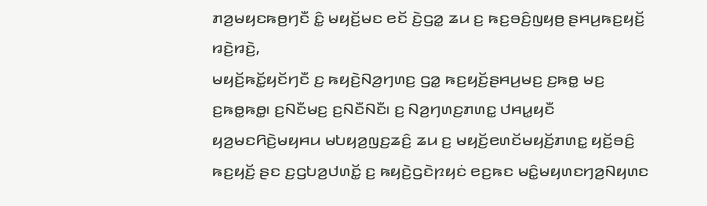ꤊꤤ꤬ꤗꤟꤢꤒꤥ꤬ꤚꤢꤪ ꤢꤨ꤭ ꤗꤟꤢꤩ꤬ꤗꤢ ꤕꤢꤩ ꤢꤧ꤬ꤞꤤ꤭ ꤘꤣ ꤢ꤬ ꤒꤢ꤬ꤋꤢꤨ꤬ꤜꤟꤥ꤬ ꤔꤌꤣ꤬ꤒꤢ꤬ꤟꤢꤩ꤬ ꤙꤢꤧ꤬ꤙꤢꤧ꤬,
ꤗꤟꤢꤩ꤬ꤒꤢꤩ꤭ꤟꤢꤩꤚꤢꤪ ꤢ꤬ ꤒꤟꤢꤧ꤬ꤡꤤ꤬ꤚꤛꤢ꤬ ꤞꤤ꤭ ꤒꤢ꤬ꤟꤢꤩ꤬ꤔꤌꤣ꤬ꤗꤢ꤬ ꤢ꤬ꤒꤥ꤭ ꤗꤢ꤬ ꤢ꤬ꤒꤥ꤭ꤒꤥ꤭꤯ ꤢ꤬ꤡꤢꤪꤗꤢ꤬ ꤢ꤬ꤡꤢꤪꤡꤢꤪ꤯ ꤢ꤬ ꤡꤤ꤬ꤚꤛꤢ꤬ꤊꤛꤢ꤭ ꤓꤌꤣ꤭ꤟꤢꤪ ꤟꤤ꤬ꤗꤢꤖꤢꤧ꤬ꤗꤟꤌꤣ ꤗꤝꤟꤤ꤬ꤜꤢ꤬ꤘꤢꤨ꤬ ꤘꤣ ꤢ꤬ ꤗꤟꤢꤩ꤬ꤕꤛꤢꤩꤗꤟꤢꤩ꤬ꤊꤛꤢ꤭ ꤟꤢꤩ꤬ꤋꤢꤨ꤬ ꤒꤢ꤬ꤟꤢꤩ꤬ ꤔꤢ ꤢ꤬ꤞꤝꤤ꤬ꤓꤛꤢꤩ꤭ ꤢ꤬ ꤒꤟꤢꤧ꤬ꤞꤢꤧꤐꤟꤢꤦ ꤕꤢ꤬ꤒꤢ ꤗꤢꤨ꤭ꤗꤟꤛꤢꤚꤤ꤬ꤡꤟꤛꤢ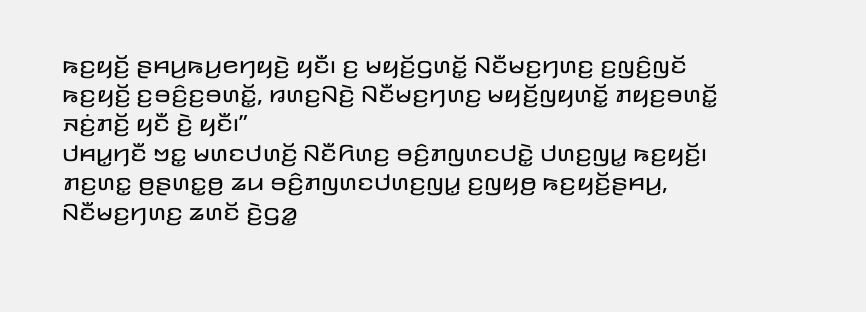ꤒꤢ꤬ꤟꤢꤩ꤬ ꤔꤌꤣ꤬ꤒꤣ꤬ꤕꤚꤟꤢꤧ꤬ ꤟꤢꤪ꤯ ꤢ꤬ ꤗꤟꤢꤩ꤬ꤞꤛꤢꤩ꤭ ꤡꤢꤪꤗꤢ꤬ꤚꤛꤢ꤬ ꤢ꤬ꤜꤢꤨ꤬ꤜꤢꤩ ꤒꤢ꤬ꤟꤢꤩ꤬ ꤢ꤬ꤋꤢꤨ꤬ꤢ꤬ꤋꤛꤢꤩ꤭, ꤙꤛꤢ꤬ꤡꤢꤧ꤬ ꤡꤢꤪꤗꤢ꤬ꤚꤛꤢ꤬ ꤗꤟꤢꤩ꤬ꤜꤟꤛꤢꤩ꤭ ꤊꤟꤢ꤬ꤋꤛꤢꤩ꤭ ꤏꤢꤦ꤬ꤊꤢꤩ꤬ ꤟꤢꤪ ꤢꤧ꤬ ꤟꤢꤪ꤯”
ꤓꤌꤣ꤭ꤚꤢꤪ ꤠꤢ꤭ ꤗꤛꤢꤓꤛꤢꤩ꤬ ꤡꤢꤪꤖꤛꤢ꤬ ꤋꤢꤨ꤬ꤊꤜꤛꤢꤓꤢꤧ꤭ ꤓꤛꤢ꤬ꤜꤣ꤭ ꤒꤢ꤬ꤟꤢꤩ꤬꤯ ꤊꤢ꤬ꤛꤢ꤭ ꤥ꤬ꤔꤛꤢ꤭ꤥ꤬ ꤘꤣ ꤋꤢꤨ꤬ꤊꤜꤛꤢꤓꤛꤢ꤬ꤜꤣ꤭ ꤢ꤬ꤜꤟꤥ꤬ ꤒꤢ꤬ꤟꤢꤩ꤬ꤔꤌꤣ꤬, ꤡꤢꤪꤗꤢ꤬ꤚꤛꤢ꤬ ꤘꤛꤢꤩ ꤢꤧ꤬ꤞꤤ꤭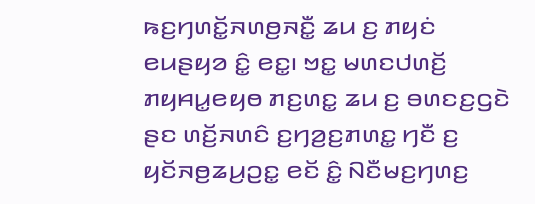ꤒꤢ꤬ꤚꤛꤢꤩ꤭ꤏꤛꤥ꤬ꤏꤢꤪ꤭ ꤘꤣ ꤢ꤬ ꤊꤟꤢꤦ ꤕꤣꤔꤟꤤ ꤢꤨ꤭ ꤕꤢ꤭꤯ ꤠꤢ꤭ ꤗꤛꤢꤓꤛꤢꤩ꤬ ꤊꤟꤌꤣ꤭ꤕꤟꤥ ꤊꤢ꤬ꤛꤢ꤭ ꤘꤣ ꤢ꤬ ꤋꤛꤢꤢ꤬ꤞꤢꤧ ꤔꤢ ꤛꤢꤩ꤬ꤏꤛꤢꤨ ꤢ꤬ꤚꤤ꤬ꤢ꤬ꤊꤛꤢ꤭ ꤚꤢꤪ ꤢ꤬ ꤟꤢꤩꤏꤥ꤬ꤘꤣ꤬ꤑꤢ꤭ ꤕꤢꤩ ꤢꤨ꤭ ꤡꤢꤪꤗꤢ꤬ꤚꤛꤢ꤬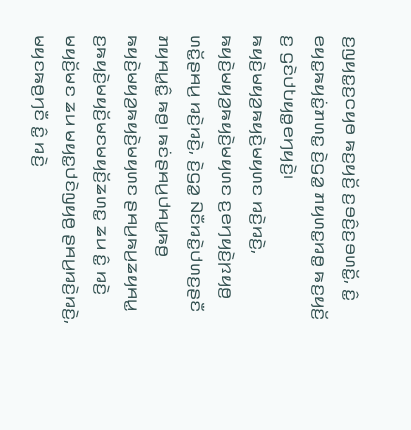ꤢ꤬ꤜꤟꤢ꤭ꤢ꤬ꤍꤟꤥ ꤒꤢ꤬ꤟꤢꤩ꤬ ꤢ꤬ꤋꤢꤨ꤬ꤢ꤬ꤋꤛꤢꤩ꤭, ꤢꤨ꤭ ꤕꤟꤢ꤭ꤒꤟꤢꤦ꤭ꤊꤛꤢ꤭ ꤢꤧ꤬ꤞꤤ꤭ ꤊꤟꤛꤢ꤭ꤙꤥ꤭ ꤒꤢ꤬ꤟꤢꤩ꤬ ꤢ꤬ ꤞꤢꤧꤓꤝꤟꤥ꤭ꤕꤚꤟꤢꤧ꤬꤯ ꤒꤟꤢꤧ꤬ꤗꤟꤤ꤬ꤒꤟꤢꤧ꤬ꤗꤟꤛꤢ ꤙꤢꤧ꤬ꤙꤢꤧ꤬, ꤒꤟꤢꤧ꤬ꤗꤟꤤ꤬ꤒꤟꤢꤧ꤬ꤗꤟꤛꤢ ꤢ꤬ꤕꤚꤟꤢꤧ꤬ꤐꤟꤥ꤬ ꤛꤢꤩ꤭ꤔꤌꤣ꤬ ꤙꤢꤧ꤬ꤙꤢꤧ꤬, ꤢꤧ꤬ꤞꤤ꤭ ꤡꤢꤪꤙꤢꤧ꤭ꤓꤛꤢ꤬ꤔꤢꤪ ꤊꤟꤌꤣ꤭ꤢꤨ꤭ ꤒꤥ꤬꤯ ꤒꤢꤦꤔꤌꤣ꤬ꤓꤌꤣ꤭ꤒꤥ꤬ ꤒꤟꤢꤧ꤬ꤗꤟꤤ꤬ꤒꤟꤢꤧ꤬ꤗꤟꤛꤢ ꤔꤌꤣ꤬ꤒꤣ꤬ꤘꤟꤌꤣ꤭ ꤢ꤬ꤒꤟꤢꤧ꤬ꤗꤟꤢꤩ꤬ꤗꤢꤗꤟꤢꤩ꤬ꤘꤛꤢ꤭ ꤘꤣ ꤢꤨ꤭ ꤙꤢꤧ꤬ ꤗꤟꤢꤩ꤬ꤗꤢ ꤘꤣ ꤗꤟꤢ꤭ꤓꤢꤧꤜꤟꤥ꤬ ꤔꤌꤣ꤬ꤙꤢꤧ꤬ꤙꤢꤧ꤬, ꤗꤟꤢꤒꤥ꤬ꤚꤢꤪ ꤢꤨ꤭ ꤙꤢꤧ꤬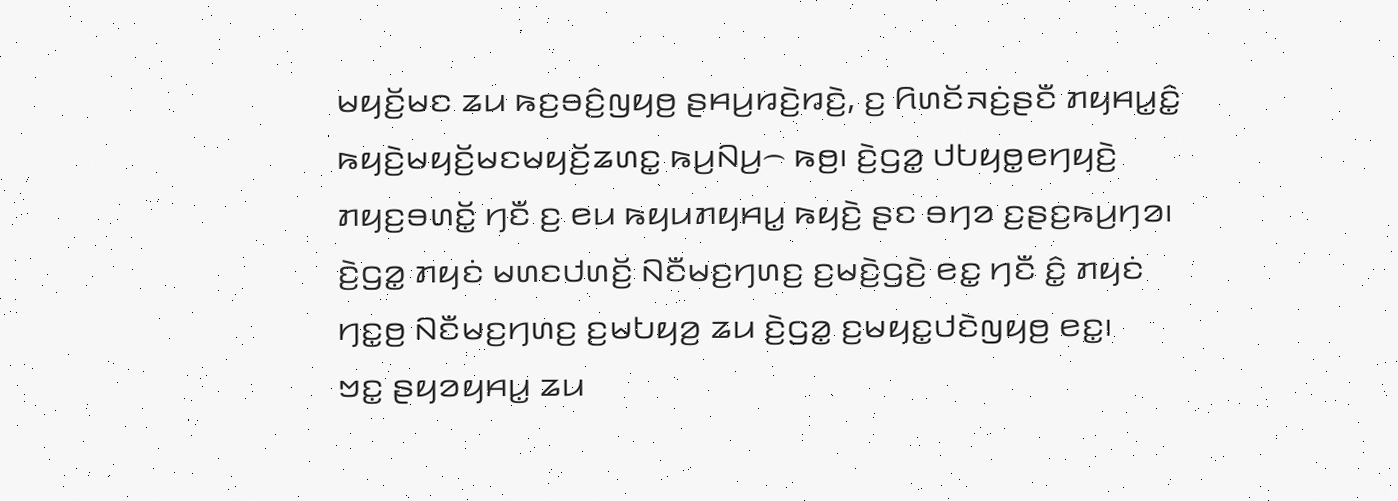ꤗꤟꤢꤩ꤬ꤗꤢ ꤘꤣ ꤒꤢ꤬ꤋꤢꤨ꤬ꤜꤟꤥ꤬ ꤔꤌꤣ꤬ꤙꤢꤧ꤬ꤙꤢꤧ꤬, ꤢ꤬ ꤖꤛꤢꤩꤏꤢꤦ꤬ꤔꤢꤪ ꤊꤟꤌꤣ꤭ꤢꤨ꤭ ꤒꤟꤢꤧ꤬ꤗꤟꤢꤩ꤬ꤗꤢꤗꤟꤢꤩ꤬ꤘꤛꤢ꤭ ꤒꤣ꤬ꤡꤣ꤬꤮ ꤒꤥ꤬꤯ ꤢꤧ꤬ꤞꤤ꤭ ꤓꤝꤟꤥ꤭ꤕꤚꤟꤢꤧ꤬ ꤊꤟꤢ꤬ꤋꤛꤢꤩ꤭ ꤚꤢꤪ ꤢ꤬ ꤕꤣ ꤒꤟꤣꤊꤟꤌꤣ꤭ ꤒꤟꤢꤧ꤬ ꤔꤢ ꤋꤚꤤ ꤢ꤬ꤔꤢ꤬ꤒꤣ꤬ꤚꤤ꤯
ꤢꤧ꤬ꤞꤤ꤭ ꤊꤟꤢꤦ ꤗꤛꤢꤓꤛꤢꤩ꤬ ꤡꤢꤪꤗꤢ꤬ꤚꤛꤢ꤬ ꤢ꤬ꤗꤢꤧ꤬ꤞꤢꤧ꤬ ꤕꤢ꤭ ꤚꤢꤪ ꤢꤨ꤭ ꤊꤟꤢꤦ ꤚꤢ꤭ꤥ꤬ ꤡꤢꤪꤗꤢ꤬ꤚꤛꤢ꤬ ꤢ꤬ꤗꤝꤟꤤ꤬ ꤘꤣ ꤢꤧ꤬ꤞꤤ꤭ ꤢ꤬ꤗꤟꤢ꤭ꤓꤢꤧꤜꤟꤥ꤬ ꤕꤢ꤭꤯
ꤠꤢ꤭ ꤔꤟꤤꤟꤌꤣ꤭ ꤘꤣ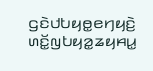ꤞꤢꤧꤓꤝꤟꤥ꤭ꤕꤚꤟꤢꤧ꤬ ꤛꤢꤩ꤭ꤜꤝꤟꤤ꤭ꤘꤟꤌꤣ꤭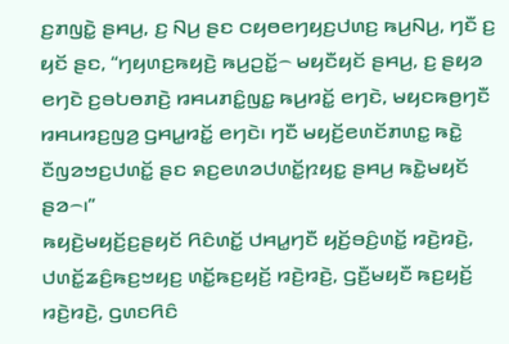ꤢ꤬ꤊꤜꤢꤧ꤭ ꤔꤌꤣ꤬, ꤢ꤬ ꤡꤣ꤬ ꤔꤢ ꤍꤟꤥꤕꤚꤟꤢ꤬ꤓꤛꤢ꤬ ꤒꤣ꤬ꤡꤣ꤬, ꤚꤢꤪ ꤢ꤬ ꤟꤢꤩ ꤔꤢ, “ꤚꤟꤛꤢ꤬ꤒꤟꤢꤧ꤬ ꤒꤣ꤬ꤑꤢꤩ꤭꤮ ꤗꤟꤢꤪꤟꤢꤩ ꤔꤌꤣ꤬, ꤢ꤬ ꤔꤟꤤ ꤕꤚꤢꤧ ꤢ꤬ꤋꤝꤥꤊꤢꤧ꤬ ꤙꤌꤣꤊꤢꤨ꤭ꤜꤢ꤭ ꤒꤣ꤬ꤙꤢꤩ꤭ ꤕꤚꤢꤧ, ꤗꤟꤢꤒꤥ꤬ꤚꤢꤪ ꤙꤌꤣꤙꤢ꤬ꤜꤤ꤬ ꤞꤌꤣ꤭ꤙꤢꤩ꤭ ꤕꤚꤢꤧ꤯ ꤚꤢꤪ ꤗꤟꤢꤩ꤬ꤕꤛꤢꤩꤊꤛꤢ꤭ ꤒꤢꤧ꤭ ꤢꤪꤜꤤꤠꤢ꤬ꤓꤛꤢꤩ꤭ ꤔꤢ ꤎꤢ꤬ꤕꤛꤤꤓꤛꤢꤩ꤭ꤐꤟꤢ꤭ ꤔꤌꤣ꤬ ꤒꤢꤧ꤭ꤗꤟꤢꤩ ꤔꤤ꤮꤯”
ꤒꤟꤢꤧ꤬ꤗꤟꤢꤩ꤬ꤢ꤬ꤔꤟꤢꤩ ꤖꤢꤨꤛꤢꤩ꤭ ꤓꤌꤣ꤭ꤚꤢꤪ ꤟꤢꤩ꤬ꤋꤢꤨ꤬ꤛꤢꤩ꤭ ꤙꤢꤧ꤬ꤙꤢꤧ꤬, ꤓꤛꤢꤩ꤭ꤘꤢꤨ꤬ꤒꤢ꤬ꤠꤟꤢ꤬ ꤛꤢꤩ꤭ꤒꤢ꤬ꤟꤢꤩ꤬ ꤙꤢꤧ꤬ꤙꤢꤧ꤬, ꤞꤢꤪ꤬ꤗꤟꤢꤪ ꤒꤢ꤬ꤟꤢꤩ꤬ ꤙꤢꤧ꤬ꤙꤢꤧ꤬, ꤞꤛꤢꤖꤢꤨ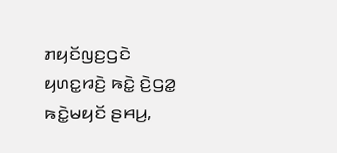ꤊꤟꤢꤩꤜꤢ꤬ꤞꤢꤧ ꤟꤛꤢ꤭ꤙꤢꤧ꤬ ꤒꤢꤧ꤭ ꤢꤧ꤬ꤞꤤ꤭ ꤒꤢꤧ꤭ꤗꤟꤢꤩ ꤔꤌꤣ꤬,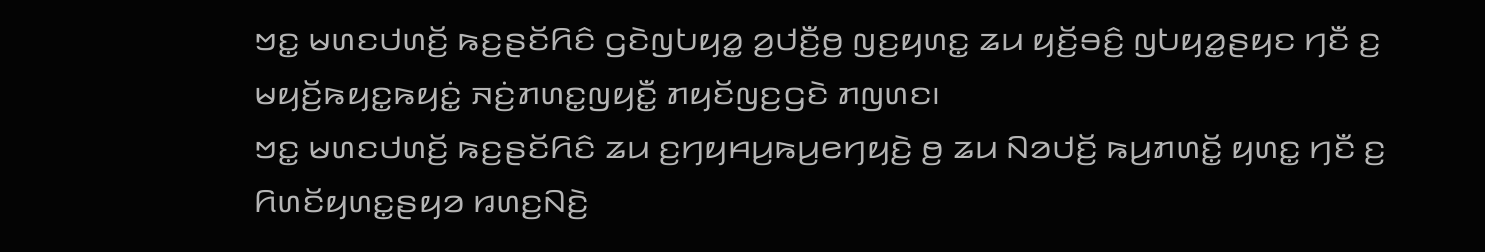ꤠꤢ꤭ ꤗꤛꤢꤓꤛꤢꤩ꤬ ꤒꤢ꤬ꤔꤢꤩꤖꤢꤨ ꤞꤢꤧꤜꤝꤟꤤ꤭ ꤤ꤬ꤓꤢꤪ꤬ꤥ꤬ ꤜꤢ꤬ꤟꤛꤢ꤭ ꤘꤣ ꤟꤢꤩ꤬ꤋꤢꤨ꤬ ꤜꤝꤟꤤ꤭ꤔꤟꤢ ꤚꤢꤪ ꤢ꤬ ꤗꤟꤢꤩ꤬ꤒꤟꤢ꤭ꤒꤟꤢꤦ꤭ ꤏꤢꤦ꤬ꤊꤛꤢ꤭ꤜꤟꤢꤪ꤭ ꤊꤟꤢꤩꤜꤢ꤬ꤞꤢꤧ ꤊꤜꤛꤢ꤯
ꤠꤢ꤭ ꤗꤛꤢꤓꤛꤢꤩ꤬ ꤒꤢ꤬ꤔꤢꤩꤖꤢꤨ ꤘꤣ ꤢ꤬ꤚꤟꤌꤣ꤬ꤒꤣ꤬ꤕꤚꤟꤢꤧ꤬ ꤥ꤬ ꤘꤣ ꤡꤤꤓꤢꤩ꤬ ꤒꤣ꤬ꤊꤛꤢꤩ꤭ ꤟꤛꤢ꤭ ꤚꤢꤪ ꤢ꤬ ꤖꤛꤢꤩꤟꤛꤢ꤭ꤔꤟꤤ ꤙꤛꤢ꤬ꤡꤢꤧ꤬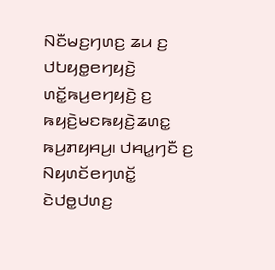ꤡꤢꤪꤗꤢ꤬ꤚꤛꤢ꤬ ꤘꤣ ꤢ꤬ ꤓꤝꤟꤥ꤭ꤕꤚꤟꤢꤧ꤬ ꤛꤢꤩ꤭ꤒꤣ꤬ꤕꤚꤟꤢꤧ꤬ ꤢ꤬ ꤒꤟꤢꤧ꤬ꤗꤢꤒꤟꤢꤧ꤬ꤘꤛꤢ꤭ ꤒꤣ꤬ꤊꤟꤌꤣ꤬꤯ ꤓꤌꤣ꤭ꤚꤢꤪ ꤢ꤬ ꤡꤟꤛꤢꤩꤕꤚꤛꤢꤩ꤭ ꤢꤧꤓꤥ꤭ꤓꤛꤢ꤬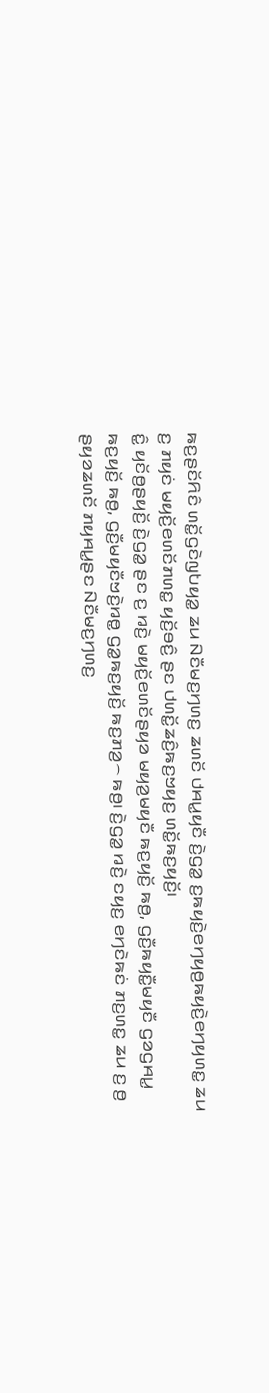ꤒꤢ꤬ꤔꤢꤩꤖꤢꤨ ꤛꤢꤩ꤭ꤞꤢꤧꤜꤝꤟꤤ꤭ ꤘꤣ ꤡꤢꤪꤗꤢ꤬ꤚꤛꤢ꤬ ꤘꤛꤢꤩ ꤓꤌꤣ꤭ꤟꤢꤪ ꤢꤧ꤬ꤞꤤ꤭ ꤢ꤬ꤒꤟꤢꤧ꤬ꤕꤚꤟꤥ꤬ꤒꤟꤢꤧ꤬ꤕꤚꤟꤛꤢ꤭ ꤘꤣ ꤢ꤬ ꤊꤟꤢꤦ ꤗꤟꤢꤩ꤬ꤕꤛꤢꤩꤊꤛꤢ꤭ ꤟꤢꤩ꤬ꤋꤢꤨ꤬ ꤔꤢ ꤓꤛꤢꤩ꤭ꤘꤢꤨ꤬ꤒꤢ꤬ꤠꤟꤢ꤬ ꤛꤢꤩ꤭ꤒꤢ꤬ꤟꤢꤩ꤬꤯
ꤢꤨ꤭ ꤟꤢꤩꤥ꤬ꤔꤟꤢꤩ꤬ ꤢꤧ꤬ꤞꤤ꤭ ꤔꤢ ꤢ꤬ ꤙꤢꤧ꤬ ꤗꤟꤢꤩ꤬ꤕꤛꤢꤩꤔꤟꤤ ꤗꤟꤤ꤬ꤗꤟꤢꤪ ꤒꤢ꤬ꤟꤢꤩ꤬ ꤒꤥ꤬, ꤞꤢꤪ꤬ꤒꤟꤢꤪ꤭ꤗꤟꤢꤪ ꤞꤤꤞꤌꤣ꤭ ꤒꤢ꤬ꤟꤢꤩ꤬ ꤒꤥ꤬, ꤞꤢꤪ꤬ꤗꤟꤢꤪꤠꤢꤧ꤬ꤙꤥ꤭ ꤞꤤ꤭ꤒꤢ꤬ꤟꤢꤩ꤬ ꤒꤢ꤬ꤊꤤ꤬꤮ ꤒꤥ꤬꤯ ꤢꤧ꤬ꤞꤤ꤭ ꤙꤢꤧ꤬ ꤢꤟꤢ꤬ ꤕꤚꤢꤧꤒꤢꤦ ꤊꤢ꤬ꤛꤢ꤭ ꤘꤣ ꤢ꤬ ꤥ꤬ ꤔꤟꤤꤘꤛꤢꤩ ꤊꤟꤌꤣ꤭ꤔꤢ ꤡꤢꤪꤗꤢ꤬ꤚꤛꤢ꤬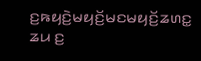ꤢ꤬ꤒꤟꤢꤧ꤬ꤗꤟꤢꤩ꤬ꤗꤢꤗꤟꤢꤩ꤬ꤘꤛꤢ꤭ ꤘꤣ ꤢ꤬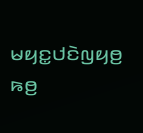ꤗꤟꤢ꤭ꤓꤢꤧꤜꤟꤥ꤬ ꤒꤥ꤬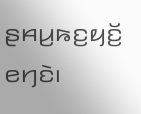ꤔꤌꤣ꤬ꤒꤢ꤬ꤟꤢꤩ꤬ ꤕꤚꤢꤧ꤯